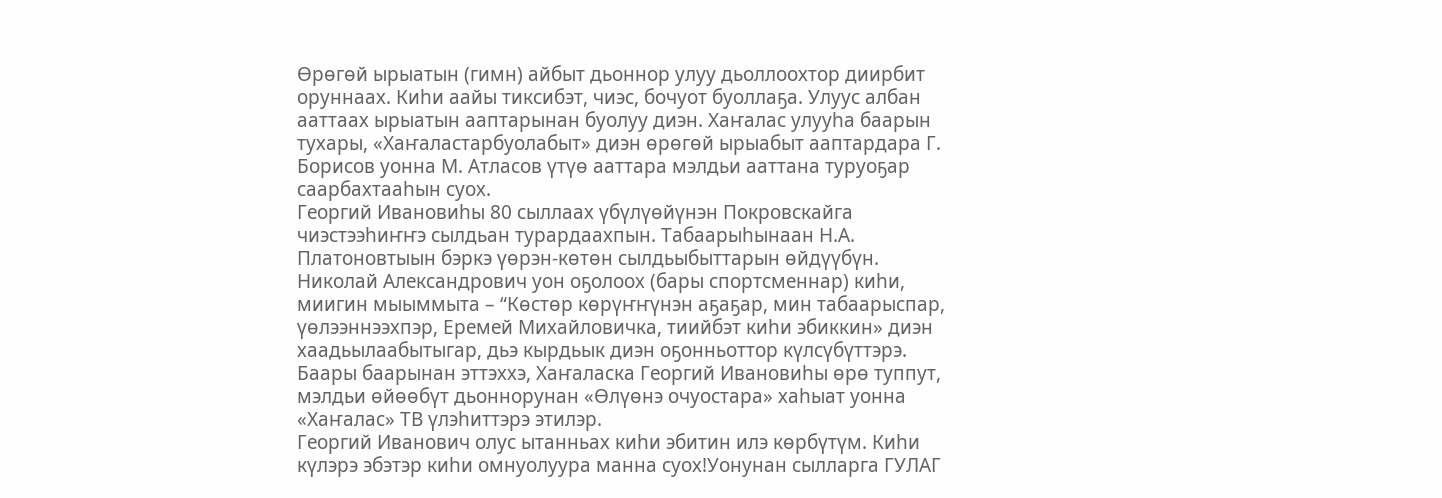Өрөгөй ырыатын (гимн) айбыт дьоннор улуу дьоллоохтор диирбит оруннаах. Киһи аайы тиксибэт, чиэс, бочуот буоллаҕа. Улуус албан ааттаах ырыатын ааптарынан буолуу диэн. Хаҥалас улууһа баарын тухары, «Хаҥаластарбуолабыт» диэн өрөгөй ырыабыт ааптардара Г. Борисов уонна М. Атласов үтүө ааттара мэлдьи ааттана туруоҕар саарбахтааһын суох.
Георгий Ивановиһы 80 сыллаах үбүлүөйүнэн Покровскайга чиэстээһиҥҥэ сылдьан турардаахпын. Табаарыһынаан Н.А. Платоновтыын бэркэ үөрэн-көтөн сылдьыбыттарын өйдүүбүн. Николай Александрович уон оҕолоох (бары спортсменнар) киһи, миигин мыыммыта – “Көстөр көрүҥҥүнэн аҕаҕар, мин табаарыспар, үөлээннээхпэр, Еремей Михайловичка, тиийбэт киһи эбиккин» диэн хаадьылаабытыгар, дьэ кырдьык диэн оҕонньоттор күлсүбүттэрэ. Баары баарынан эттэххэ, Хаҥаласка Георгий Ивановиһы өрө туппут, мэлдьи өйөөбүт дьоннорунан «Өлүөнэ очуостара» хаһыат уонна «Хаҥалас» ТВ үлэһиттэрэ этилэр.
Георгий Иванович олус ытанньах киһи эбитин илэ көрбүтүм. Киһи күлэрэ эбэтэр киһи омнуолуура манна суох!Уонунан сылларга ГУЛАГ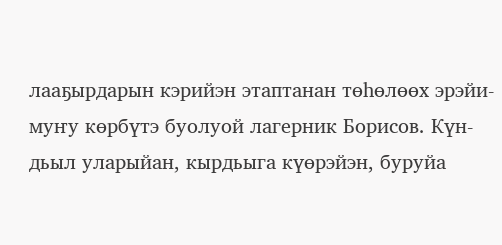лааҕырдарын кэрийэн этаптанан төһөлөөх эрэйи-муҥу көрбүтэ буолуой лагерник Борисов. Күн-дьыл уларыйан, кырдьыга күөрэйэн, буруйа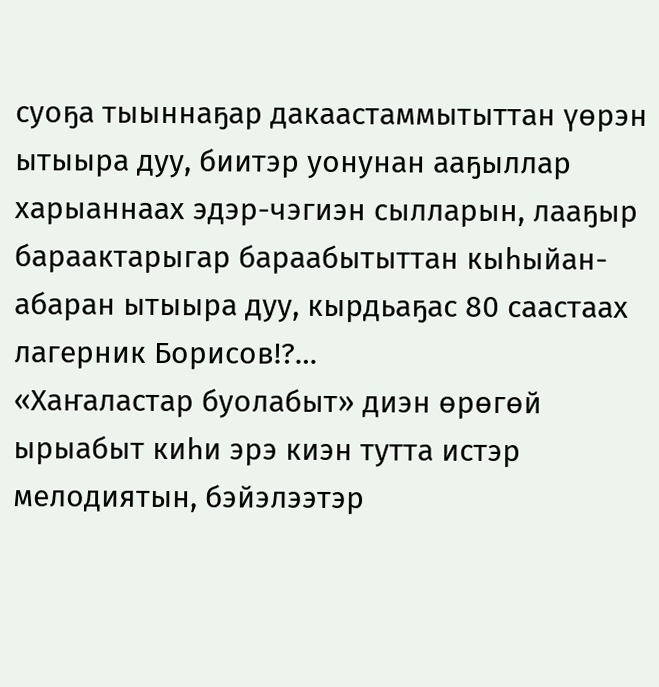суоҕа тыыннаҕар дакаастаммытыттан үөрэн ытыыра дуу, биитэр уонунан ааҕыллар харыаннаах эдэр-чэгиэн сылларын, лааҕыр бараактарыгар бараабытыттан кыһыйан-абаран ытыыра дуу, кырдьаҕас 80 саастаах лагерник Борисов!?…
«Хаҥаластар буолабыт» диэн өрөгөй ырыабыт киһи эрэ киэн тутта истэр мелодиятын, бэйэлээтэр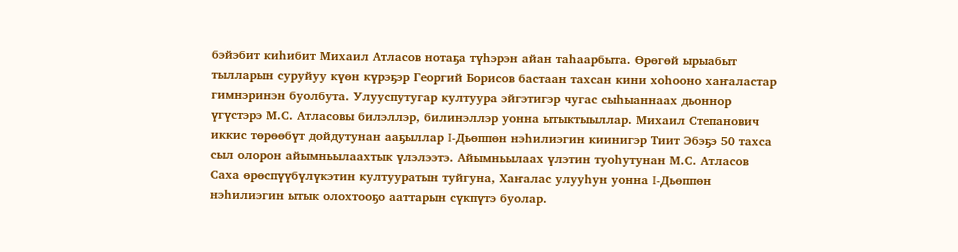бэйэбит киһибит Михаил Атласов нотаҕа түһэрэн айан таһаарбыта. Өрөгөй ырыабыт тылларын суруйуу күөн күрэҕэр Георгий Борисов бастаан тахсан кини хоһооно хаҥаластар гимнэринэн буолбута. Улууспутугар култуура эйгэтигэр чугас сыһыаннаах дьоннор үгүстэрэ М.С. Атласовы билэллэр, билинэллэр уонна ытыктыыллар. Михаил Степанович иккис төрөөбүт дойдутунан ааҕыллар I-Дьөппөн нэһилиэгин киинигэр Тиит Эбэҕэ 50 тахса сыл олорон айымньылаахтык үлэлээтэ. Айымньылаах үлэтин туоһутунан М.С. Атласов Саха өрөспүүбүлүкэтин култууратын туйгуна, Хаҥалас улууһун уонна I-Дьөппөн нэһилиэгин ытык олохтооҕо ааттарын сүкпүтэ буолар.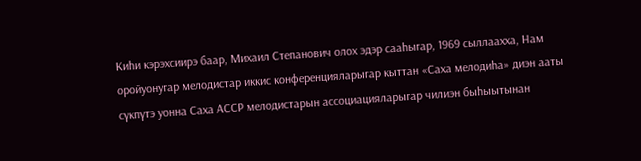Киһи кэрэхсиирэ баар, Михаил Степанович олох эдэр сааһыгар, 1969 сыллаахха, Нам оройуонугар мелодистар иккис конференцияларыгар кыттан «Саха мелодиһа» диэн ааты сүкпүтэ уонна Саха АССР мелодистарын ассоциацияларыгар чилиэн быһыытынан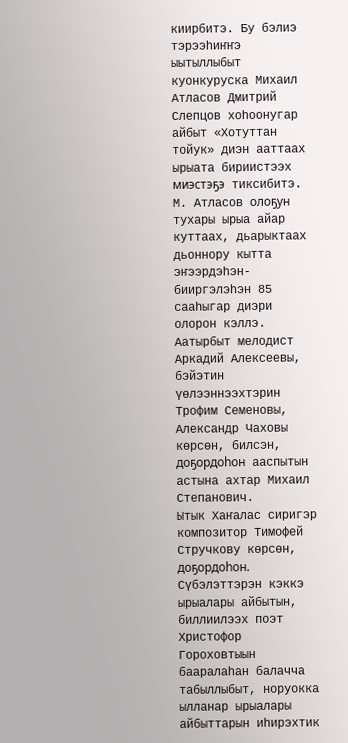киирбитэ. Бу бэлиэ тэрээһиҥҥэ ыытыллыбыт куонкуруска Михаил Атласов Дмитрий Слепцов хоһоонугар айбыт «Хотуттан тойук» диэн ааттаах ырыата бириистээх миэстэҕэ тиксибитэ. М. Атласов олоҕун тухары ырыа айар куттаах, дьарыктаах дьоннору кытта эҥээрдэһэн-бииргэлэһэн 85 сааһыгар диэри олорон кэллэ. Аатырбыт мелодист Аркадий Алексеевы, бэйэтин үөлээннээхтэрин Трофим Семеновы, Александр Чаховы көрсөн, билсэн, доҕордоһон ааспытын астына ахтар Михаил Степанович.
Ытык Хаҥалас сиригэр композитор Тимофей Стручкову көрсөн, доҕордоһон. Сүбэлэттэрэн кэккэ ырыалары айбытын, биллиилээх поэт Христофор Гороховтыын бааралаһан балачча табыллыбыт, норуокка ылланар ырыалары айбыттарын иһирэхтик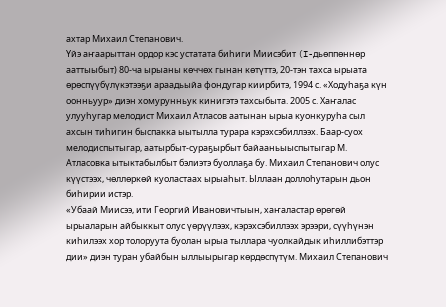ахтар Михаил Степанович.
Үйэ аҥаарыттан ордор кэс устатата биһиги Миисэбит (I-дьөппөннөр ааттыыбыт) 80-ча ырыаны көччөх гынан көтүттэ, 20-тэн тахса ырыата өрөспүүбүлүкэтээҕи араадьыйа фондугар киирбитэ, 1994 с. «Ходуһаҕа күн оонньуур» диэн хомурунньук кинигэтэ тахсыбыта. 2005 с. Хаҥалас улууһугар мелодист Михаил Атласов аатынан ырыа куонкуруһа сыл ахсын тиһигин быспакка ыытылла турара кэрэхсэбиллээх. Баар-суох мелодиспытыгар, аатырбыт-сураҕырбыт байааньыыспытыгар М. Атласовка ытыктабылбыт бэлиэтэ буоллаҕа бу. Михаил Степанович олус күүстээх, чөллөркөй куоластаах ырыаһыт. Ыллаан доллоһутарын дьон биһирии истэр.
«Убаай Миисээ, ити Георгий Ивановичтыын, хаҥаластар өрөгөй ырыаларын айбыккыт олус үөрүүлээх, кэрэхсэбиллээх эрээри, сүүһүнэн киһилээх хор толоруута буолан ырыа тыллара чуолкайдык иһиллибэттэр дии» диэн туран убайбын ыллыырыгар көрдөспүтүм. Михаил Степанович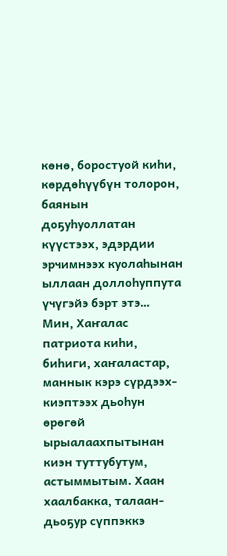көнө, боростуой киһи, көрдөһүүбүн толорон, баянын доҕуһуоллатан күүстээх, эдэрдии эрчимнээх куолаһынан ыллаан доллоһуппута үчүгэйэ бэрт этэ…
Мин, Хаҥалас патриота киһи, биһиги, хаҥаластар, маннык кэрэ сүрдээх-киэптээх дьоһун өрөгөй ырыалаахпытынан киэн туттубутум, астыммытым. Хаан хаалбакка, талаан-дьоҕур сүппэккэ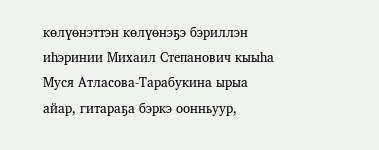көлүөнэттэн көлүөнэҕэ бэриллэн иһэринии Михаил Степанович кыыһа Муся Атласова-Тарабукина ырыа айар, гитараҕа бэркэ оонньуур,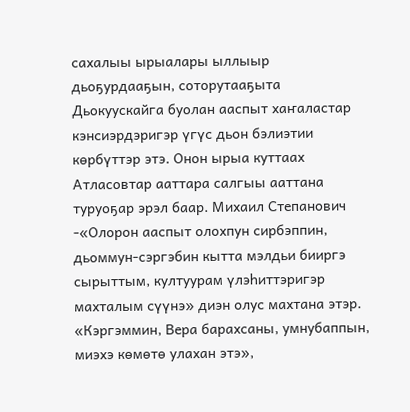сахалыы ырыалары ыллыыр дьоҕурдааҕын, соторутааҕыта Дьокуускайга буолан ааспыт хаҥаластар кэнсиэрдэригэр үгүс дьон бэлиэтии көрбүттэр этэ. Онон ырыа куттаах Атласовтар ааттара салгыы ааттана туруоҕар эрэл баар. Михаил Степанович -«Олорон ааспыт олохпун сирбэппин, дьоммун-сэргэбин кытта мэлдьи бииргэ сырыттым, култуурам үлэһиттэригэр махталым сүүнэ» диэн олус махтана этэр. «Кэргэммин, Вера барахсаны, умнубаппын, миэхэ көмөтө улахан этэ»,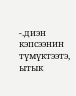-.диэн кэпсээнин түмүктээтэ, ытык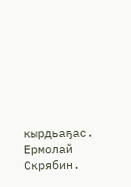кырдьаҕас.
Ермолай Скрябин.